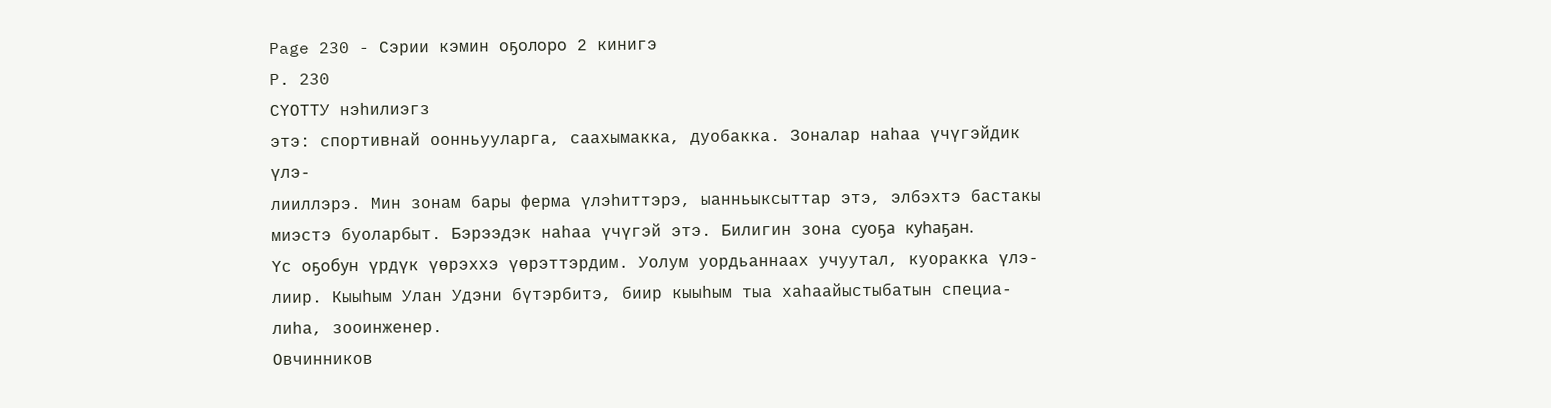Page 230 - Сэрии кэмин оҕолоро 2 кинигэ
P. 230
СҮОТТУ нэһилиэгз
этэ: спортивнай оонньууларга, саахымакка, дуобакка. Зоналар наһаа үчүгэйдик үлэ-
лииллэрэ. Мин зонам бары ферма үлэһиттэрэ, ыанньыксыттар этэ, элбэхтэ бастакы
миэстэ буоларбыт. Бэрээдэк наһаа үчүгэй этэ. Билигин зона суоҕа куһаҕан.
Үс оҕобун үрдүк үөрэххэ үөрэттэрдим. Уолум уордьаннаах учуутал, куоракка үлэ-
лиир. Кыыһым Улан Удэни бүтэрбитэ, биир кыыһым тыа хаһаайыстыбатын специа-
лиһа, зооинженер.
Овчинников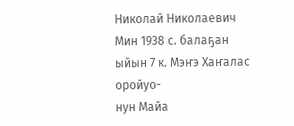Николай Николаевич
Мин 1938 с. балаҕан ыйын 7 к. Мэҥэ Хаҥалас оройуо-
нун Майа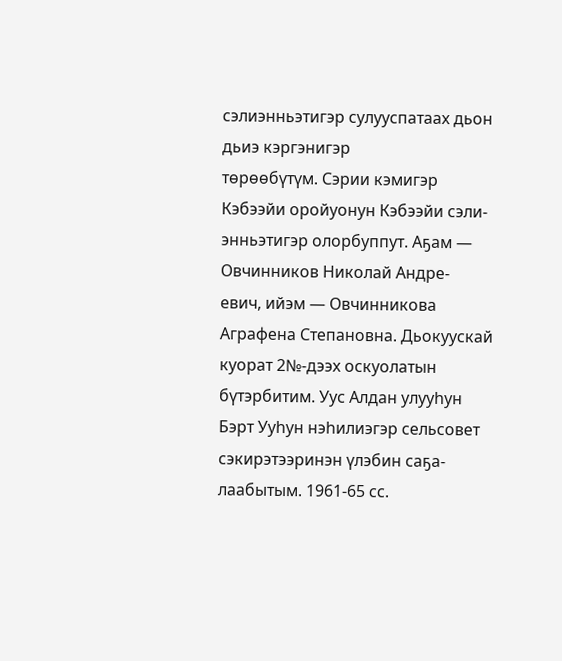сэлиэнньэтигэр сулууспатаах дьон дьиэ кэргэнигэр
төрөөбүтүм. Сэрии кэмигэр Кэбээйи оройуонун Кэбээйи сэли-
энньэтигэр олорбуппут. Аҕам — Овчинников Николай Андре-
евич, ийэм — Овчинникова Аграфена Степановна. Дьокуускай
куорат 2№-дээх оскуолатын бүтэрбитим. Уус Алдан улууһун
Бэрт Ууһун нэһилиэгэр сельсовет сэкирэтээринэн үлэбин саҕа-
лаабытым. 1961-65 сс.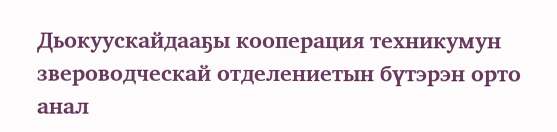Дьокуускайдааҕы кооперация техникумун
звероводческай отделениетын бүтэрэн орто анал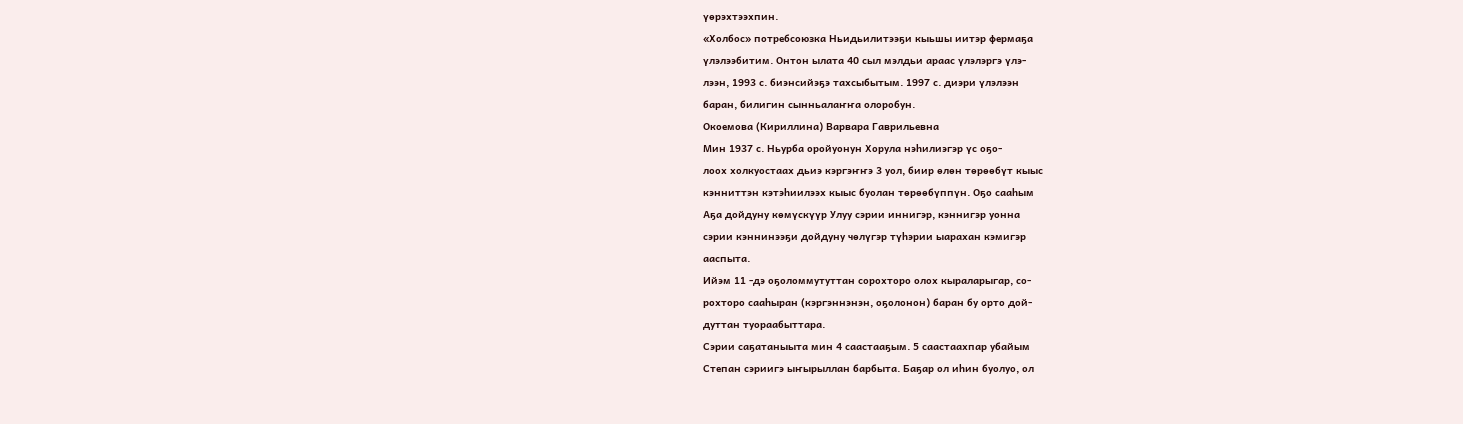үөрэхтээхпин.
«Холбос» потребсоюзка Ньидьилитээҕи кыьшы иитэр фермаҕа
үлэлээбитим. Онтон ылата 40 сыл мэлдьи араас үлэлэргэ үлэ-
лээн, 1993 с. биэнсийэҕэ тахсыбытым. 1997 с. диэри үлэлээн
баран, билигин сынньалаҥҥа олоробун.
Окоемова (Кириллина) Варвара Гаврильевна
Мин 1937 с. Ньурба оройуонун Хорула нэһилиэгэр үс оҕо-
лоох холкуостаах дьиэ кэргэҥҥэ 3 уол, биир өлөн төрөөбүт кыыс
кэнниттэн кэтэһиилээх кыыс буолан төрөөбүппүн. Оҕо сааһым
Аҕа дойдуну көмүскүүр Улуу сэрии иннигэр, кэннигэр уонна
сэрии кэннинээҕи дойдуну чөлүгэр түһэрии ыарахан кэмигэр
ааспыта.
Ийэм 11 -дэ оҕоломмутуттан сорохторо олох кыраларыгар, со-
рохторо сааһыран (кэргэннэнэн, оҕолонон) баран бу орто дой-
дуттан туораабыттара.
Сэрии саҕатаныыта мин 4 саастааҕым. 5 саастаахпар убайым
Степан сэриигэ ыҥырыллан барбыта. Баҕар ол иһин буолуо, ол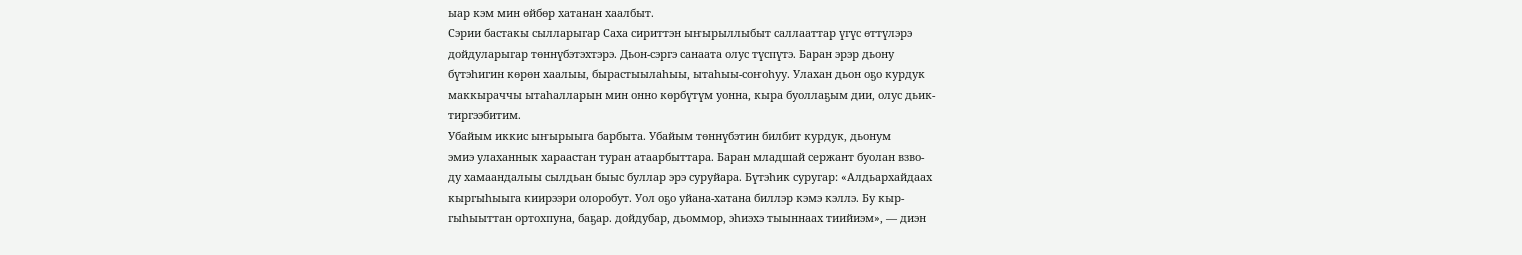ыар кэм мин өйбөр хатанан хаалбыт.
Сэрии бастакы сылларыгар Саха сириттэн ыҥырыллыбыт саллааттар үгүс өттүлэрэ
дойдуларыгар төннүбэтэхтэрэ. Дьон-сэргэ санаата олус түспүтэ. Баран эрэр дьону
бүтэһигин көрөн хаалыы, бырастыылаһыы, ытаһыы-соҥоһуу. Улахан дьон оҕо курдук
маккыраччы ытаһалларын мин онно көрбүтүм уонна, кыра буоллаҕым дии, олус дьик-
тиргээбитим.
Убайым иккис ыҥырыыга барбыта. Убайым төннүбэтин билбит курдук, дьонум
эмиэ улаханнык хараастан туран атаарбыттара. Баран младшай сержант буолан взво-
ду хамаандалыы сылдьан быыс буллар эрэ суруйара. Бүтэһик суругар: «Алдьархайдаах
кыргыһыыга киирээри олоробут. Уол оҕо уйана-хатана биллэр кэмэ кэллэ. Бу кыр-
гыһыыттан ортохпуна, баҕар. дойдубар, дьоммор, эһиэхэ тыыннаах тиийиэм», — диэн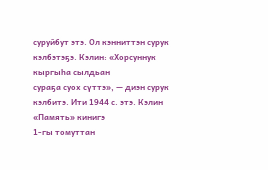суруйбут этэ. Ол кэнниттэн сурук кэлбэтэҕэ. Кэлин: «Хорсуннук кыргыһа сылдьан
сураҕа суох сүттэ», — диэн сурук кэлбитэ. Ити 1944 с. этэ. Кэлин «Память» кинигэ
1-гы томуттан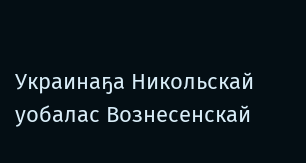Украинаҕа Никольскай уобалас Вознесенскай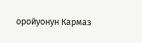оройуонун Кармаз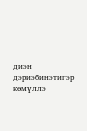диэн
дэриэбинэтигэр көмүллэ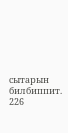сытарын билбиппит.
226